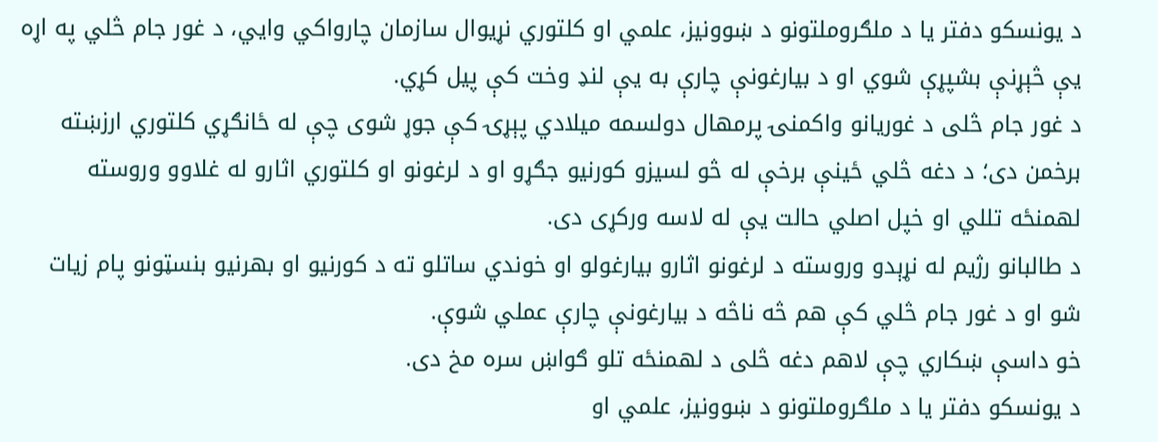د یونسکو دفتر یا د ملګروملتونو د ښوونیز، علمي او کلتوري نړیوال سازمان چارواکي وايي، د غور جام څلي په اړه یې څېړنې بشپړې شوي او د بیارغونې چارې به یې لنډ وخت کې پیل کړي.
د غور جام څلی د غوریانو واکمنۍ پرمهال دولسمه میلادي پېړۍ کې جوړ شوی چې له ځانګړي کلتوري ارزښته برخمن دی؛ د دغه څلي ځینې برخې له څو لسیزو کورنیو جګړو او د لرغونو او کلتوري اثارو له غلاوو وروسته لهمنځه تللي او خپل اصلي حالت یې له لاسه ورکړی دی.
د طالبانو رژیم له نړېدو وروسته د لرغونو اثارو بیارغولو او خوندي ساتلو ته د کورنیو او بهرنیو بنسټونو پام زیات شو او د غور جام څلي کې هم څه ناڅه د بیارغونې چارې عملي شوې.
خو داسې ښکاري چې لاهم دغه څلی د لهمنځه تلو ګواښ سره مخ دی.
د یونسکو دفتر یا د ملګروملتونو د ښوونیز، علمي او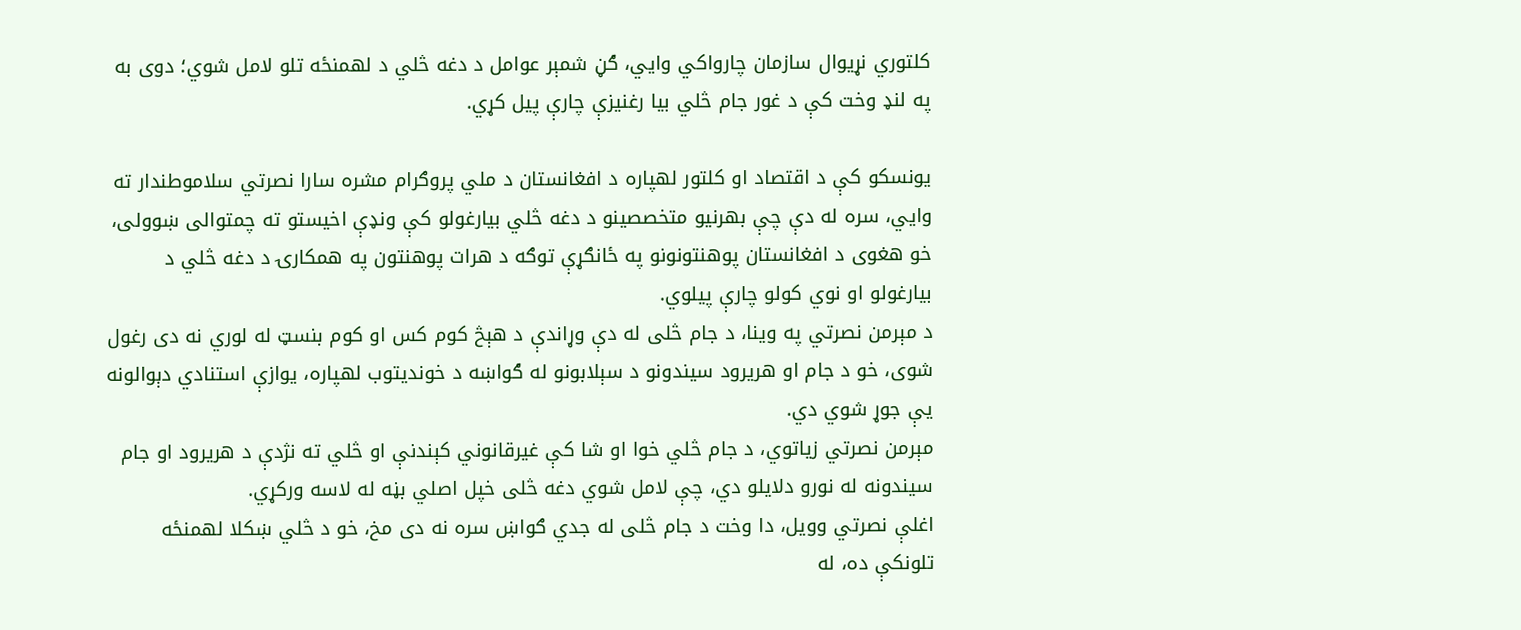کلتوري نړیوال سازمان چارواکي وايي، ګڼ شمېر عوامل د دغه څلي د لهمنځه تلو لامل شوي؛ دوی به په لنډ وخت کې د غور جام څلي بیا رغنیزې چارې پیل کړي.

یونسکو کې د اقتصاد او کلتور لهپاره د افغانستان د ملي پروګرام مشره سارا نصرتي سلاموطندار ته وايي، سره له دې چې بهرنیو متخصصینو د دغه څلي بیارغولو کې ونډې اخیستو ته چمتوالی ښوولی، خو هغوی د افغانستان پوهنتونونو په ځانګړې توګه د هرات پوهنتون په همکارۍ د دغه څلي د بیارغولو او نوي کولو چارې پیلوي.
د مېرمن نصرتي په وینا، د جام څلی له دې وړاندې د هېڅ کوم کس او کوم بنسټ له لوري نه دی رغول شوی، خو د جام او هریرود سیندونو د سېلابونو له ګواښه د خونديتوب لهپاره، یوازې استنادي دېوالونه یې جوړ شوي دي.
مېرمن نصرتي زیاتوي، د جام څلي خوا او شا کې غیرقانوني کېندنې او څلي ته نژدې د هریرود او جام سیندونه له نورو دلایلو دي، چې لامل شوي دغه څلی خپل اصلي بڼه له لاسه ورکړي.
اغلې نصرتي وویل، دا وخت د جام څلی له جدي ګواښ سره نه دی مخ، خو د څلي ښکلا لهمنځه تلونکې ده، له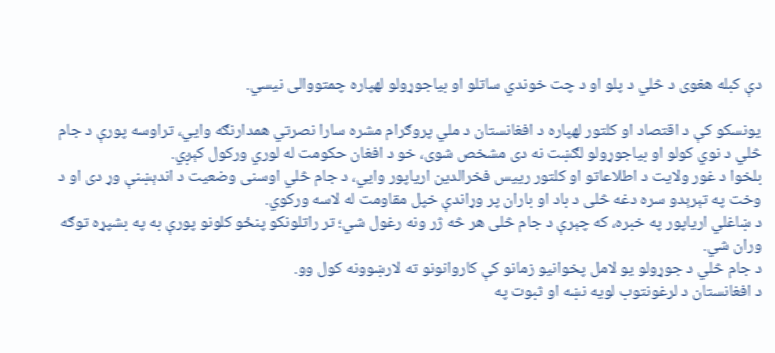دې کبله هغوی د څلي د پلو او د چت خوندي ساتلو او بیاجوړولو لهپاره چمتووالی نیسي.

یونسکو کې د اقتصاد او کلتور لهپاره د افغانستان د ملي پروګرام مشره سارا نصرتي همدارنګه وايي، تراوسه پورې د جام څلي د نوي کولو او بیاجوړولو لګښت نه دی مشخص شوی، خو د افغان حکومت له لوري ورکول کېږي.
بلخوا د غور ولایت د اطلاعاتو او کلتور رییس فخرالدین اریاپور وايي، د جام څلي اوسنی وضعیت د اندېښنې وړ دی او د وخت په تېرېدو سره دغه څلی د باد او باران پر وړاندې خپل مقاومت له لاسه ورکوي.
د ښاغلي اریاپور په خبره، که چېرې د جام څلی هر څه ژر ونه رغول شي؛ تر راتلونکو پنځو کلونو پورې به په بشپړه توګه وران شي.
د جام څلي د جوړولو یو لامل پخوانیو زمانو کې کاروانونو ته لارښوونه کول وو.
د افغانستان د لرغونتوب لويه نښه او ثبوت په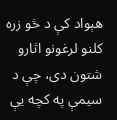هېواد کې د څو زره کلنو لرغونو اثارو شتون دی، چې د سیمې په کچه یې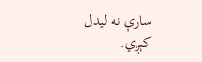سارې نه لیدل کېږي.